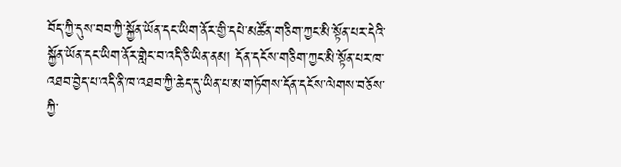བོད་ཀྱི་དུས་བབ་ཀྱི་སྐྱོན་ཡོན་དང་ཡིག་ནོར་གྱི་དཔེ་མཚོན་གཅིག་ཀྱང་མི་སྟོན་པར་དེའི་སྐྱོན་ཡོན་དང་ཡིག་ནོར་གླེང་བ་འདི་ཅི་ཡིན་ནམ། དོན་དངོས་གཅིག་ཀྱང་མི་སྟོན་པར་ཁ་འཐབ་བྱེད་པ་འདི་ནི་ཁ་འཐབ་ཀྱི་ཆེད་དུ་ཡིན་པ་མ་གཏོགས་དོན་དངོས་ལེགས་བཅོས་ཀྱི་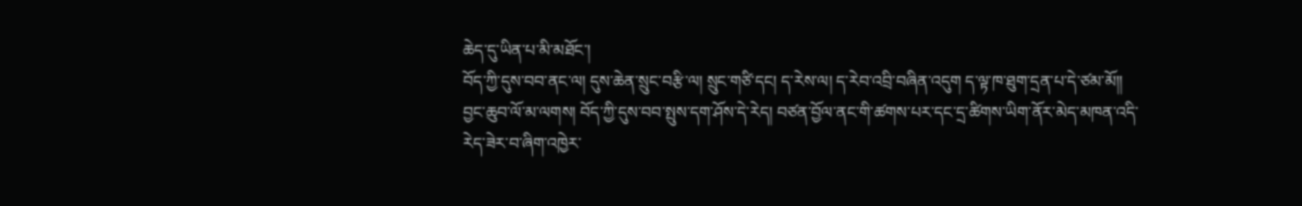ཆེད་དུ་ཡིན་པ་མི་མཐོང་།
བོད་ཀྱི་དུས་བབ་ནང་ལ། དུས་ཆེན་སྲུང་བརྩི་ལ། སྲུང་གཙི་དང། ད་རེས་ལ། ད་རེབ་འབྲི་བཞིན་འདུག ད་ལྟ་ཁ་ཐུག་དྲན་པ་དེ་ཙམ་མོ།།
བྱང་ཆུབ་ལོ་མ་ལགས། བོད་ཀྱི་དུས་བབ་སྤུས་དག་ཤོས་དེ་རེད། བཙན་བྱོལ་ནང་གི་ཚགས་པར་དང་དྲ་ཚིགས་ཡིག་ནོར་མེད་མཁན་འདི་རེད་ཟེར་བ་ཞིག་འཁྱེར་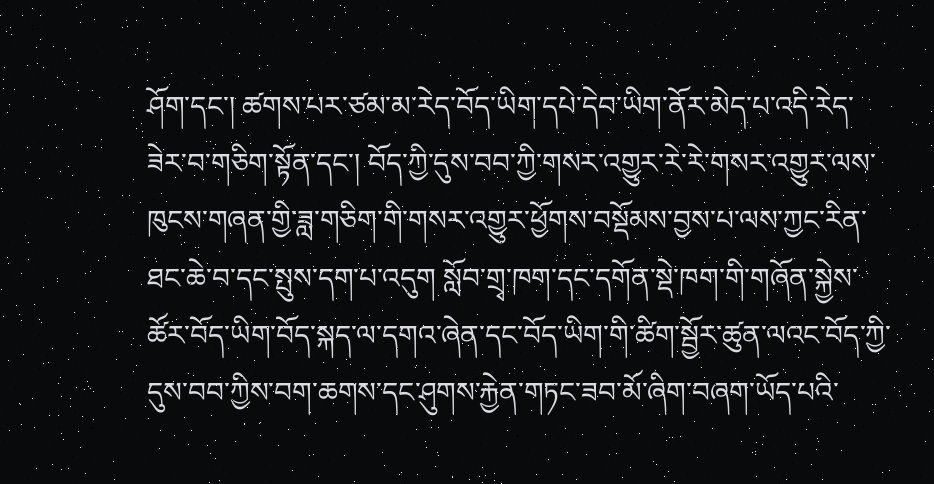ཤོག་དང་། ཚགས་པར་ཙམ་མ་རེད་བོད་ཡིག་དཔེ་དེབ་ཡིག་ནོར་མེད་པ་འདི་རེད་ཟེར་བ་གཅིག་སྟོན་དང་། བོད་ཀྱི་དུས་བབ་ཀྱི་གསར་འགྱུར་རེ་རེ་གསར་འགྱུར་ལས་ཁུངས་གཞན་གྱི་ཟླ་གཅིག་གི་གསར་འགྱུར་ཕྱོགས་བསྡོམས་བྱས་པ་ལས་ཀྱང་རིན་ཐང་ཆེ་བ་དང་སྤུས་དག་པ་འདུག སློབ་གྲྭ་ཁག་དང་དགོན་སྡེ་ཁག་གི་གཞོན་སྐྱེས་ཚོར་བོད་ཡིག་བོད་སྐད་ལ་དགའ་ཞེན་དང་བོད་ཡིག་གི་ཚིག་སྦྱོར་ཚུན་ལའང་བོད་ཀྱི་དུས་བབ་ཀྱིས་བག་ཆགས་དང་ཤུགས་རྐྱེན་གཏང་ཟབ་མོ་ཞིག་བཞག་ཡོད་པའི་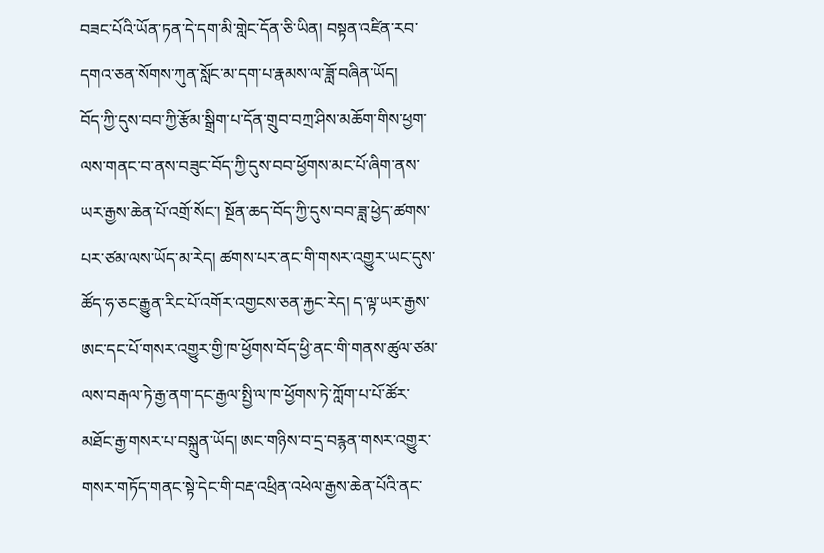བཟང་པོའི་ཡོན་ཏན་དེ་དག་མི་གླེང་དོན་ཅི་ཡིན། བསྟན་འཛིན་རབ་དགའ་ཅན་སོགས་ཀུན་སློང་མ་དག་པ་རྣམས་ལ་ཟློ་བཞིན་ཡོད།
བོད་ཀྱི་དུས་བབ་ཀྱི་རྩོམ་སྒྲིག་པ་དོན་གྲུབ་བཀྲ་ཤིས་མཆོག་གིས་ཕྱག་ལས་གནང་བ་ནས་བཟུང་བོད་ཀྱི་དུས་བབ་ཕྱོགས་མང་པོ་ཞིག་ནས་ཡར་རྒྱས་ཆེན་པོ་འགྲོ་སོང་། སྔོན་ཆད་བོད་ཀྱི་དུས་བབ་ཟླ་ཕྱེད་ཚགས་པར་ཙམ་ལས་ཡོད་མ་རེད། ཚགས་པར་ནང་གི་གསར་འགྱུར་ཡང་དུས་ཚོད་ཧ་ཅང་རྒྱུན་རིང་པོ་འགོར་འགྱངས་ཅན་རྐྱང་རེད། ད་ལྟ་ཡར་རྒྱས་ཨང་དང་པོ་གསར་འགྱུར་གྱི་ཁ་ཕྱོགས་བོད་ཕྱི་ནང་གི་གནས་ཚུལ་ཙམ་ལས་བརྒལ་ཏེ་རྒྱ་ནག་དང་རྒྱལ་སྤྱི་ལ་ཁ་ཕྱོགས་ཏེ་ཀློག་པ་པོ་ཚོར་མཐོང་རྒྱ་གསར་པ་བསྐྲུན་ཡོད། ཨང་གཉིས་བ་དྲ་བརྙན་གསར་འགྱུར་གསར་གཏོད་གནང་སྟེ་དེང་གི་བརྡ་འཕྲིན་འཕེལ་རྒྱས་ཆེན་པོའི་ནང་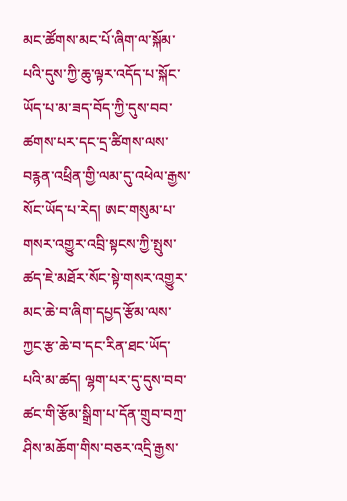མང་ཚོགས་མང་པོ་ཞིག་ལ་སྐོམ་པའི་དུས་ཀྱི་ཆུ་ལྟར་འདོད་པ་སྐོང་ཡོད་པ་མ་ཟད་བོད་ཀྱི་དུས་བབ་ཚགས་པར་དང་དྲ་ཚིགས་ལས་བརྙན་འཕྲིན་གྱི་ལམ་དུ་འཕེལ་རྒྱས་སོང་ཡོད་པ་རེད། ཨང་གསུམ་པ་གསར་འགྱུར་འབྲི་སྟངས་ཀྱི་སྤུས་ཚད་ཇེ་མཐོར་སོང་སྟེ་གསར་འགྱུར་མང་ཆེ་བ་ཞིག་དཔྱད་རྩོམ་ལས་ཀྱང་རྩ་ཆེ་བ་དང་རིན་ཐང་ཡོད་པའི་མ་ཚད། ལྷག་པར་དུ་དུས་བབ་ཚང་གི་རྩོམ་སྒྲིག་པ་དོན་གྲུབ་བཀྲ་ཤིས་མཆོག་གིས་བཅར་འདྲི་རྒྱས་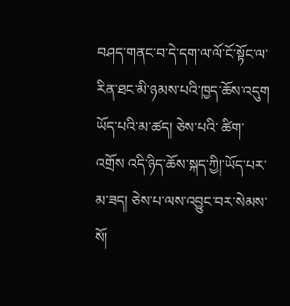བཤད་གནང་བ་དེ་དག་ལ་ལོ་ངོ་སྟོང་ལ་རིན་ཐང་མི་ཉམས་པའི་ཁྱད་ཆོས་འདུག
ཡོད་པའི་མ་ཚད། ཅེས་པའི་ ཚིག་འགྲོས འདི་ཉིད་ཆོས་སྐད་ཀྱི།་ཡོད་པར་མ་ཟད། ཅེས་པ་ལས་འབྱུང་བར་སེམས་སོ།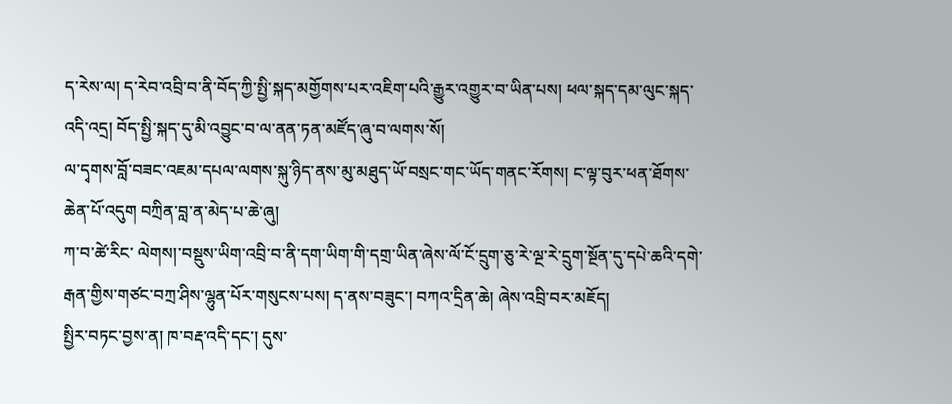ད་རེས་ལ། ད་རེབ་འབྲི་བ་ནི་བོད་ཀྱི་སྤྱི་སྐད་མགྱོགས་པར་འཇིག་པའི་རྒྱུར་འགྱུར་བ་ཡིན་པས། ཕལ་སྐད་དམ་ལུང་སྐད་འདི་འདྲ། བོད་སྤྱི་སྐད་དུ་མི་འབྱུང་བ་ལ་ནན་ཏན་མཛོད་ཞུ་བ་ལགས་སོ།
ལ་དྭགས་བློ་བཟང་འཇམ་དཔལ་ལགས་སྐུ་ཉིད་ནས་མུ་མཐུད་ཡོ་བསྲང་གང་ཡོད་གནང་རོགས། ང་ལྟ་བུར་ཕན་ཐོགས་ཆེན་པོ་འདུག བཀྲིན་བླ་ན་མེད་པ་ཆེ་ཞུ།
ཀ་བ་ཚེ་རིང་ ལེགས།་བསྡུས་ཡིག་འབྲི་བ་ནི་དག་ཡིག་གི་དགྲ་ཡིན་ཞེས་ལོ་ངོ་དྲུག་ཅུ་རེ་ལྔ་རེ་དྲུག་སྔོན་དུ་དཔེ་ཆའི་དགེ་རྒན་གྱིས་གཙང་བཀྲ་ཤིས་ལྷུན་པོར་གསུངས་པས། ད་ནས་བཟུང་། བཀའ་དྲིན་ཆེ། ཞེས་འབྲི་བར་མཇོད།
སྤྱིར་བཏང་བྱས་ན། ཁ་བརྡ་འདི་དང་། དུས་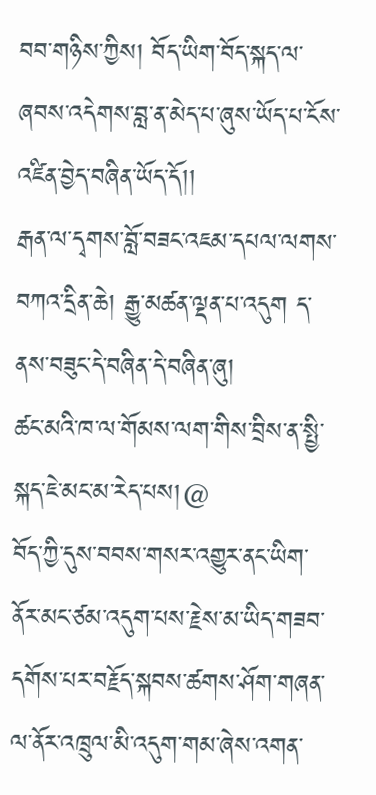བབ་གཉིས་ཀྱིས། བོད་ཡིག་བོད་སྐད་ལ་ཞབས་འདེགས་བླ་ན་མེད་པ་ཞུས་ཡོད་པ་ངོས་འཛིན་བྱེད་བཞིན་ཡོད་དོ།།
རྒན་ལ་དྭགས་བློ་བཟང་འཇམ་དཔལ་ལགས་བཀའ་དྲིན་ཆེ། རྒྱུ་མཚན་ལྡན་པ་འདུག ད་ནས་བཟུང་དེ་བཞིན་དེ་བཞིན་ཞུ།
ཚང་མའི་ཁ་ལ་གོམས་ལག་གིས་བྲིས་ན་སྤྱི་སྐད་ཇེ་མང་མ་རེད་པས།@
བོད་ཀྱི་དུས་བབས་གསར་འགྱུར་ནང་ཡིག་ནོར་མང་ཙམ་འདུག་པས་རྗེས་མ་ཡིད་གཟབ་དགོས་པར་བརྗོད་སྐབས་ཚགས་ཤོག་གཞན་ལ་ནོར་འཁྲུལ་མི་འདུག་གམ་ཞེས་འགན་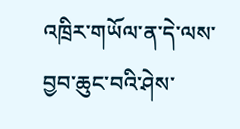འཁྲིར་གཡོལ་ན་དེ་ལས་བྱབ་ཆུང་བའི་ཤེས་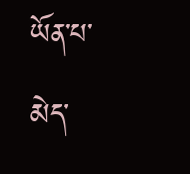ཡོན་པ་མེད་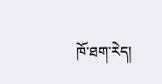ཁོ་ཐག་རེད།